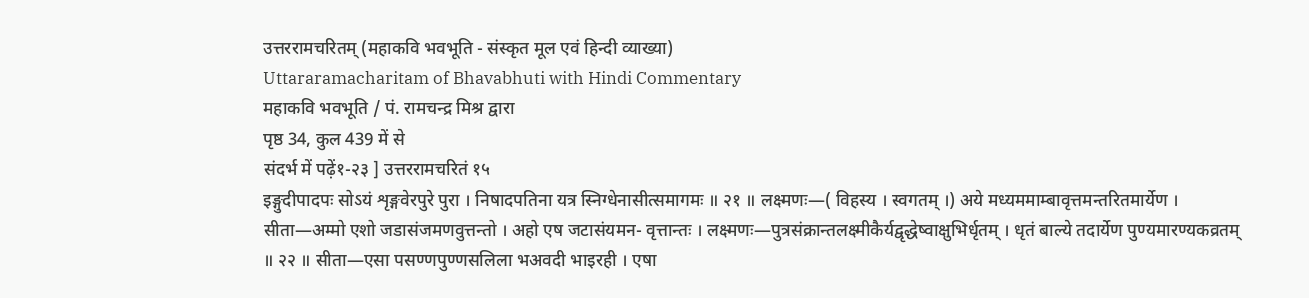उत्तररामचरितम् (महाकवि भवभूति - संस्कृत मूल एवं हिन्दी व्याख्या)
Uttararamacharitam of Bhavabhuti with Hindi Commentary
महाकवि भवभूति / पं. रामचन्द्र मिश्र द्वारा
पृष्ठ 34, कुल 439 में से
संदर्भ में पढ़ें१-२३ ] उत्तररामचरितं १५
इङ्गुदीपादपः सोऽयं शृङ्गवेरपुरे पुरा । निषादपतिना यत्र स्निग्धेनासीत्समागमः ॥ २१ ॥ लक्ष्मणः—( विहस्य । स्वगतम् ।) अये मध्यममाम्बावृत्तमन्तरितमार्येण । सीता—अम्मो एशो जडासंजमणवुत्तन्तो । अहो एष जटासंयमन- वृत्तान्तः । लक्ष्मणः—पुत्रसंक्रान्तलक्ष्मीकैर्यद्वृद्धेष्वाक्षुभिर्धृतम् । धृतं बाल्ये तदार्येण पुण्यमारण्यकव्रतम् ॥ २२ ॥ सीता—एसा पसण्णपुण्णसलिला भअवदी भाइरही । एषा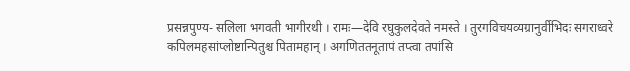प्रसन्नपुण्य- सलिला भगवती भागीरथी । रामः—देवि रघुकुलदेवते नमस्ते । तुरगविचयव्यग्रानुर्वीभिदः सगराध्वरे कपिलमहसांप्लोष्टान्पितुश्च पितामहान् । अगणिततनूतापं तप्त्वा तपांसि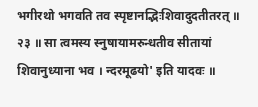भगीरथो भगवति तव स्पृष्टानद्भिःशिवादुदतीतरत् ॥ २३ ॥ सा त्वमस्य स्नुषायामरुन्धतीव सीतायां शिवानुध्याना भव । न्दरमूढयो' इति यादवः ॥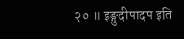२० ॥ इङ्गुदीपादप इति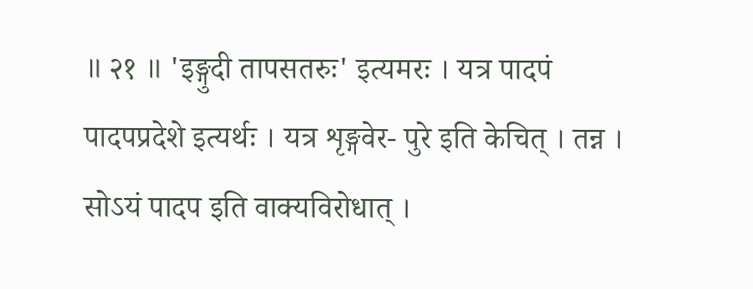॥ २१ ॥ 'इङ्गुदी तापसतरुः' इत्यमरः । यत्र पादपं पादपप्रदेशे इत्यर्थः । यत्र शृङ्गवेर- पुरे इति केचित् । तन्न । सोऽयं पादप इति वाक्यविरोधात् ।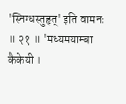'स्निग्धस्तुहृत्' इति वामनः ॥ २१ ॥ 'मध्यमयाम्बा कैकेयी ।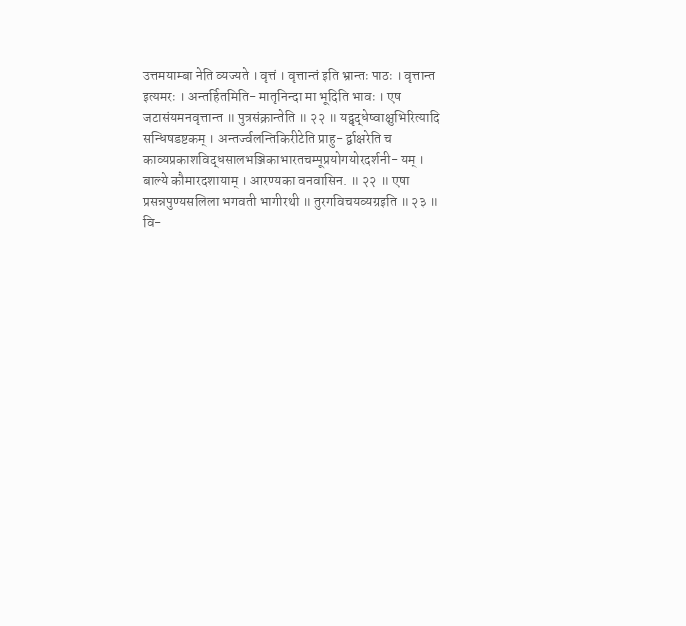उत्तमयाम्बा नेति व्यज्यते । वृत्तं । वृत्तान्तं इति भ्रान्तः पाठः । वृत्तान्त इत्यमरः । अन्तर्हितमिति- मातृनिन्दा मा भूदिति भावः । एष जटासंयमनवृत्तान्त ॥ पुत्रसंक्रान्तेति ॥ २२ ॥ यद्वृद्धेष्वाक्षुभिरित्यादि सन्धिषडष्टकम् । अन्तर्ज्वलन्तिकिरीटेति प्राहु- र्द्वाक्षरेति च काव्यप्रकाशविद्धसालभञ्जिकाभारतचम्पूप्रयोगयोरदर्शनी- यम् । बाल्ये कौमारदशायाम् । आरण्यका वनवासिन. ॥ २२ ॥ एषा प्रसन्नपुण्यसलिला भगवती भागीरथी ॥ तुरगविचयव्यग्रइति ॥ २३ ॥ वि-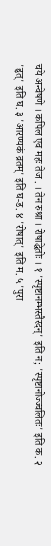चये अन्वेषणे । कपिल एव महः तेज . । तेन रुश्रा । रोषाद्धेतोः । १ 'स्पृष्टानम्भस्तैरदन्' इति न; 'स्पृष्टानोज्ज्वलितः' इति क. २ 'हृत्' इति घ. ३ 'आरण्यकं व्रतम्' इति घ-ड. ४ 'रोषात्' इति म. ५ 'पुरा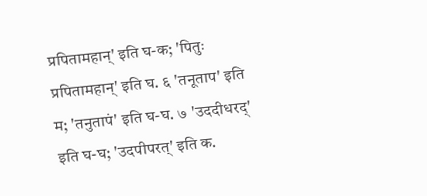प्रपितामहान्' इति घ-क; 'पितुः प्रपितामहान्' इति घ. ६ 'तनूताप' इति म; 'तनुतापं' इति घ-घ. ७ 'उददीधरद्' इति घ-घ; 'उदपीपरत्' इति क.